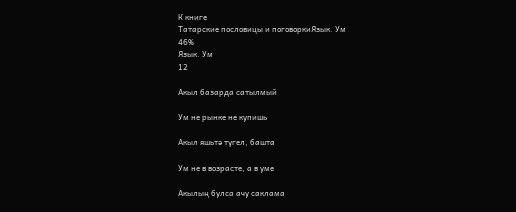К книге
Татарские пословицы и поговоркиЯзык. Ум
46%
Язык. Ум
12

Акыл базарда сатылмый

Ум не рынке не купишь

Акыл яшьтә түгел, башта

Ум не в возрасте, а в уме

Акылың булса ачу саклама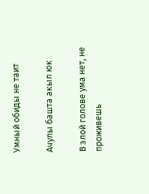Умный обиды не таит

Ачулы башта акыл юк

В злой голове ума нет, не проживешь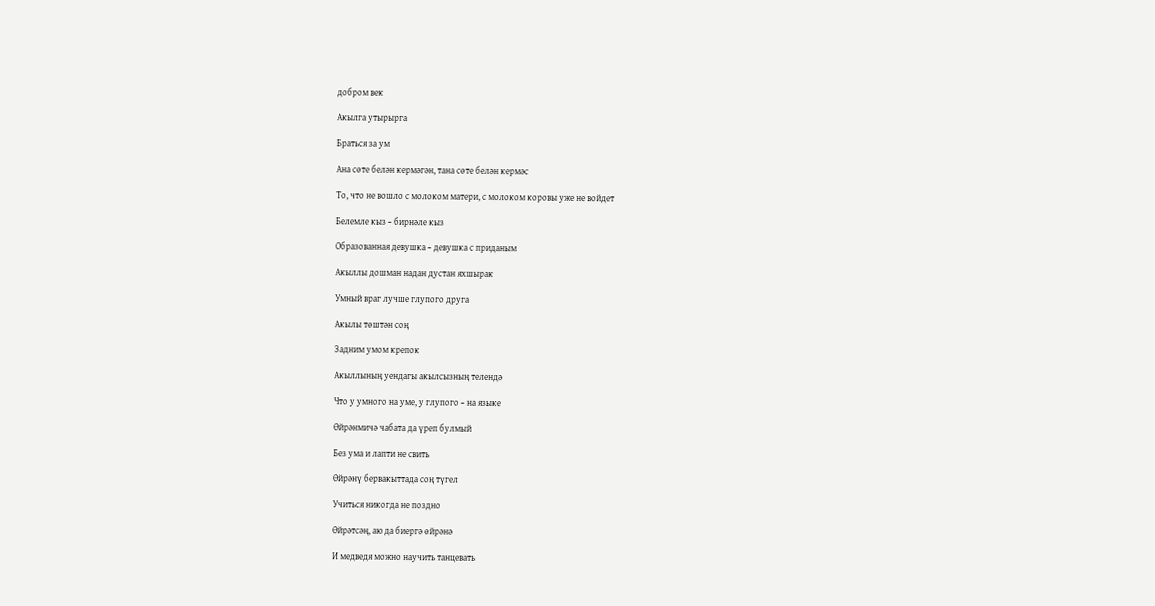добром век

Акылга утырырга

Браться за ум

Ана сөте белән кермәгән, тана сөте белән кермәс

То, что не вошло с молоком матери, с молоком коровы уже не войдет

Белемле кыз − бирнәле кыз

Образованная девушка − девушка с приданым

Акыллы дошман надан дустан яхшырак

Умный враг лучше глупого друга

Акылы төштән соң

Задним умом крепок

Акыллының уендагы акылсызның телендә

Что у умного на уме, у глупого − на языке

Өйрәнмичә чабата да үреп булмый

Без ума и лапти не свить

Өйрәнү бервакыттада соң түгел

Учиться никогда не поздно

Өйрәтсәң, аю да биергә өйрәнә

И медведя можно научить танцевать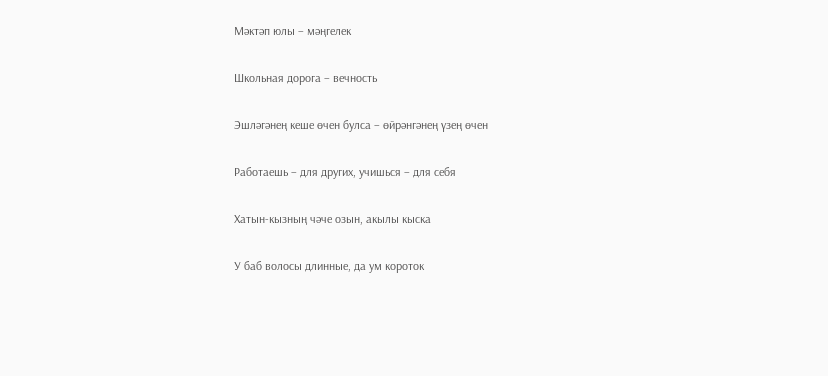Мәктәп юлы − мәңгелек

Школьная дорога − вечность

Эшләгәнең кеше өчен булса − өйрәнгәнең үзең өчен

Работаешь − для других, учишься − для себя

Хатын-кызның чәче озын, акылы кыска

У баб волосы длинные, да ум короток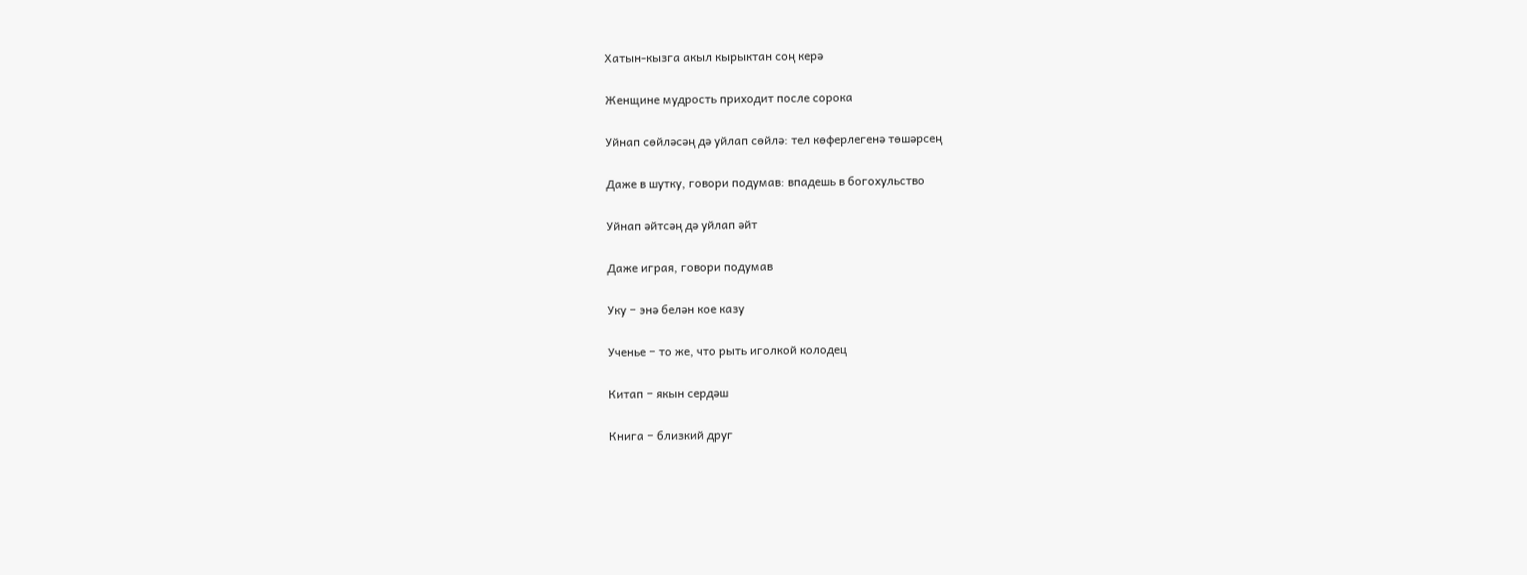Хатын-кызга акыл кырыктан соң керә

Женщине мудрость приходит после сорока

Уйнап сөйләсәң дә уйлап сөйлә: тел көферлегенә төшәрсең

Даже в шутку, говори подумав: впадешь в богохульство

Уйнап әйтсәң дә уйлап әйт

Даже играя, говори подумав

Уку − энә белән кое казу

Ученье − то же, что рыть иголкой колодец

Китап − якын сердәш

Книга − близкий друг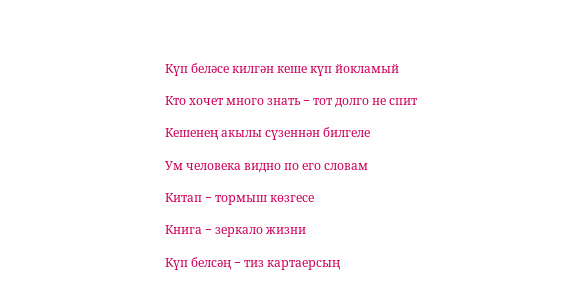Күп беләсе килгән кеше күп йокламый

Кто хочет много знать − тот долго не спит

Кешенең акылы сүзеннән билгеле

Ум человека видно по его словам

Китап − тормыш көзгесе

Книга − зеркало жизни

Күп белсәң − тиз картаерсың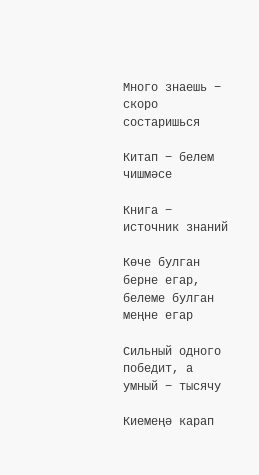Много знаешь − скоро состаришься

Китап − белем чишмәсе

Книга − источник знаний

Көче булган берне егар, белеме булган меңне егар

Сильный одного победит, а умный − тысячу

Киемеңә карап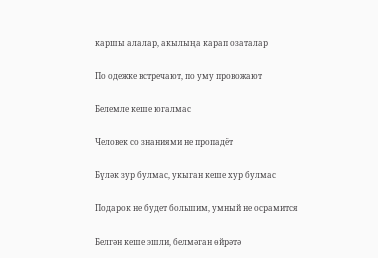каршы алалар, акылыңа карап озаталар

По одежке встречают, по уму провожают

Белемле кеше югалмас

Человек со знаниями не пропадёт

Бүләк зур булмас, укыган кеше хур булмас

Подарок не будет большим, умный не осрамится

Белгән кеше эшли, белмәган өйрәтә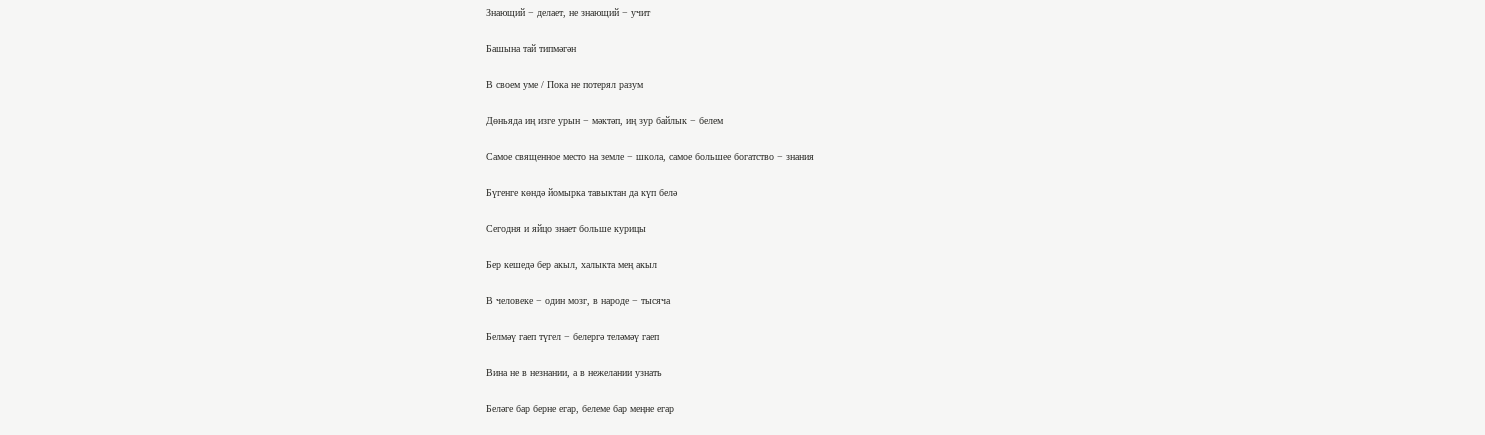Знающий − делает, не знающий − учит

Башына тай типмәгән

В своем уме / Пока не потерял разум

Дөньяда иң изге урын − мәктәп, иң зур байлык − белем

Самое священное место на земле − школа, самое большее богатство − знания

Бүгенге көндә йомырка тавыктан да күп белә

Сегодня и яйцо знает больше курицы

Бер кешедә бер акыл, халыкта мең акыл

В человеке − один мозг, в народе − тысяча

Белмәү гаеп түгел − белергә теләмәү гаеп

Вина не в незнании, а в нежелании узнать

Беләге бар берне егар, белеме бар меңне егар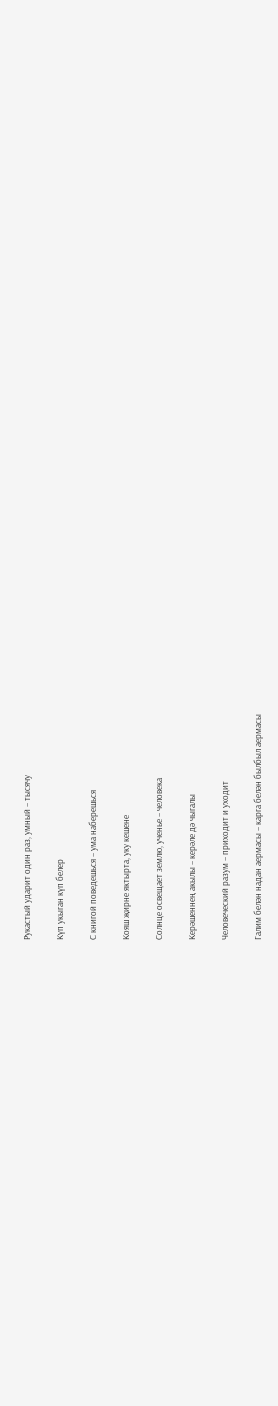Рукастый ударит один раз, умный − тысячу

Күп укыган күп белер

С книгой поведешься − ума наберешься

Кояш җирне яктырта, уку кешене

Солнце освещает землю, ученье − человека

Керәшеннең акылы − керәле дә чыгалы

Человеческий разум − приходит и уходит

Галим белән надан аермасы − карга белән былбыл аермасы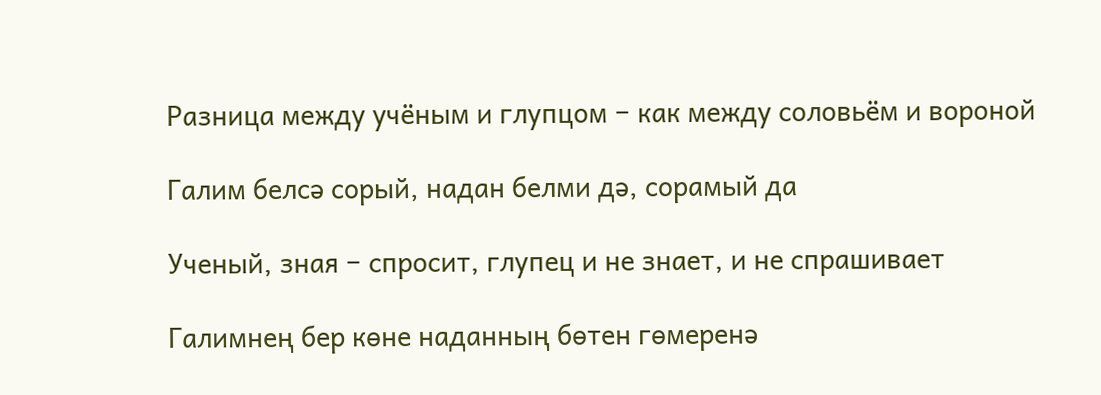Разница между учёным и глупцом − как между соловьём и вороной

Галим белсә сорый, надан белми дә, сорамый да

Ученый, зная − спросит, глупец и не знает, и не спрашивает

Галимнең бер көне наданның бөтен гөмеренә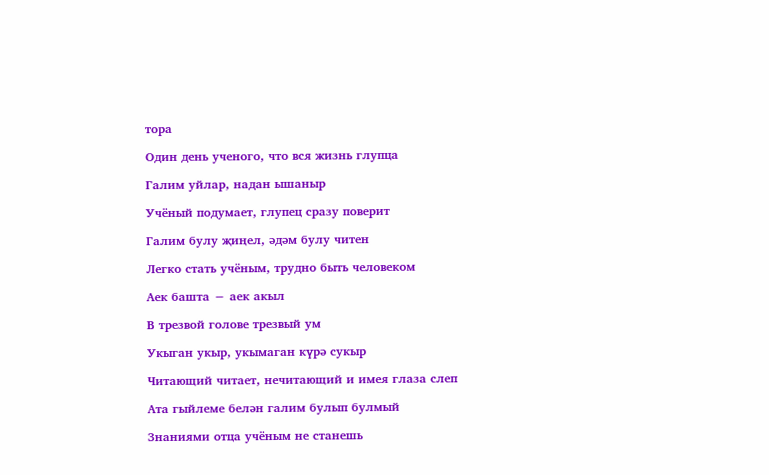тора

Один день ученого, что вся жизнь глупца

Галим уйлар, надан ышаныр

Учёный подумает, глупец сразу поверит

Галим булу җиңел, әдәм булу читен

Легко стать учёным, трудно быть человеком

Аек башта − аек акыл

В трезвой голове трезвый ум

Укыган укыр, укымаган күрә сукыр

Читающий читает, нечитающий и имея глаза слеп

Ата гыйлеме белән галим булып булмый

Знаниями отца учёным не станешь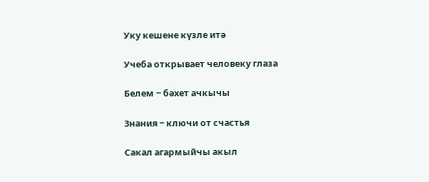Уку кешене күзле итә

Учеба открывает человеку глаза

Белем − бәхет ачкычы

Знания − ключи от счастья

Сакал агармыйчы акыл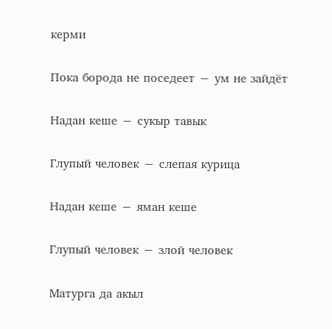керми

Пока борода не поседеет − ум не зайдёт

Надан кеше − сукыр тавык

Глупый человек − слепая курица

Надан кеше − яман кеше

Глупый человек − злой человек

Матурга да акыл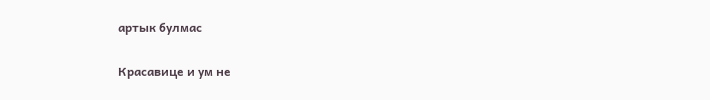артык булмас

Красавице и ум не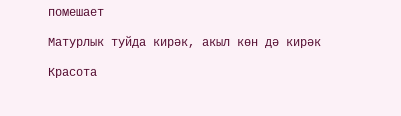помешает

Матурлык туйда кирәк, акыл көн дә кирәк

Красота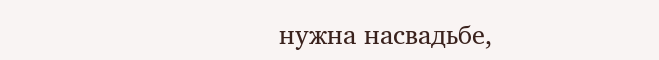нужна насвадьбе,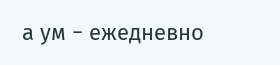а ум − ежедневно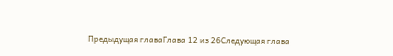Предыдущая главаГлава 12 из 26Следующая глава